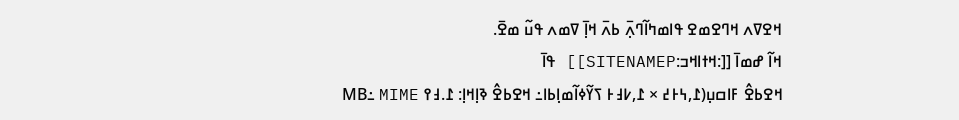ߞߐߜߍ ߞߣߐߘߐ ߟߊߘߤߊ߬ߣߍ߲߫ ߕߍ߫ ߞߊ߲߫ ߜߘߍ ߟߎ߬ ߘߐ߫.
ߞߊ߬ ߝߘߊ߫ [[:ߞߙߊߞߏ:SITENAMEP]] ߟߊ߫
ߞߐߕߐ߮ ߓߊߛߎ߲(߁,߆߅߄ × ߁,߇߃߅ ߖߌ߬ߦߊ߬ߘߊ߲ߕߊ߸ ߞߐߕߐ߮ ߢߊ߲ߞߊ߲: ߁.߃߉ MB߸ MIME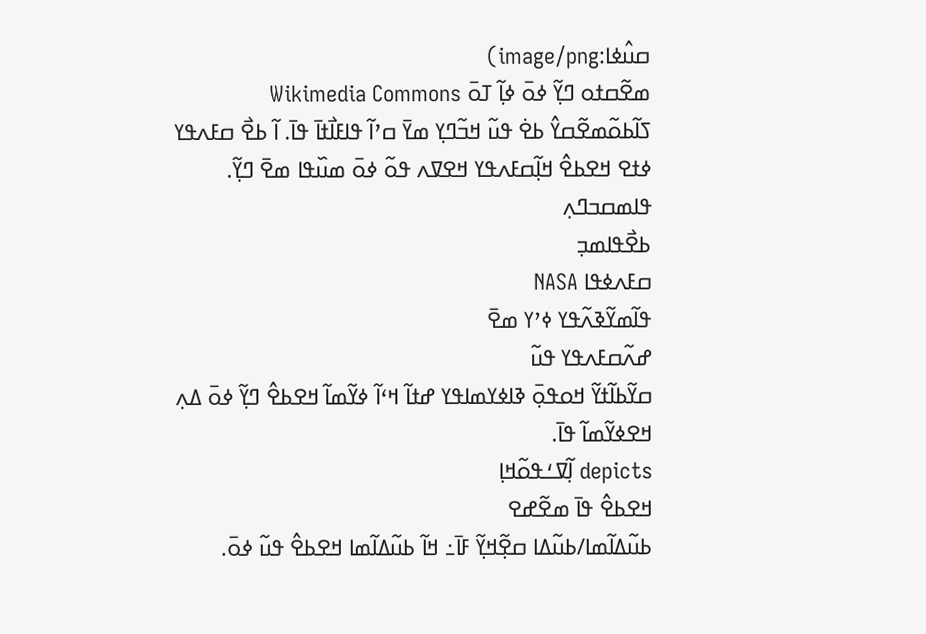ߛߎ߮ߦߊ:image/png)
ߘߐ߬ߛߙߋ ߣߌ߲߬ ߦߋ߫ ߦߊ߲߬ ߠߋ߫ Wikimedia Commons ߖߊ߬ߕߋ߬ߘߐ߬ߛߌ߮ ߕߐ߭ ߟߎ߬ ߞߏ߬ߣߌ߲ ߘߌ߫ ߛߴߊ߬ ߟߊߓߊ߯ߙߊ߫ ߟߊ߫. ߊ߬ ߕߐ߯ ߛߓߍߟߌ ߦߙߐ ߞߐߕߐ߮ ߞߊ߲߬ߛߓߍߟߌ ߞߐߜߍ ߟߋ߬ ߦߋ߫ ߘߎ߰ߟߊ ߘߐ߫ ߣߌ߲߬.
ߟߊߘߛߏߣߍ߲
ߕߐ߯ߟߊߘߏ߲
ߛߓߍߦߟߊ NASA
ߟߊ߬ߘߌ߬ߢߍ߬ߟߌ ߦߴߌ ߘߐ߫
ߝߍ߬ߛߓߍߟߌ ߟߎ߬
ߛߌ߬ߕߊ߬ߙߌ߬ ߞߋߟߋ߲߫ ߢߊߦߌߘߊߟߌ ߝߙߊ߬ ߞߵߊ߬ ߦߌ߬ߘߊ߬ ߞߐߕߐ߮ ߣߌ߲߬ ߦߋ߫ ߡߍ߲ ߞߐߦߌ߬ߘߊ߬ ߟߊ߫.
depicts ߊ߲߬ߜߑߟߋ߬ߞߊ߲
ߞߐߕߐ߮ ߟߊ߫ ߘߐ߬ߝߐ
ߕߎ߬ߡߊ߬ߘߊ/ߕߎ߬ߡߊ ߛߐ߲߬ߞߌ߲߬ ߓߊ߫߸ ߞߊ߬ ߕߎ߬ߡߊ߬ߘߊ ߞߐߕߐ߮ ߟߎ߬ ߦߋ߫.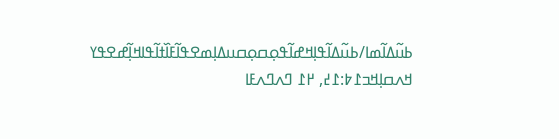ߕߎ߬ߡߊ߬ߘߊ/ߕߎ߬ߡߊ߬ߟߊ߲ߞߝߊ߬ߟߋ߲ߛߋ߲ߛߎߡߊ߲ߘߐߟߊ߬ߓߊ߰ߙߊ߬ߟߊߞߊ߲߬ߝߐߟߌ
ߞߍߛߊ߲ߞߏ߁߈:߁߄, ߂߁ ߣߍߣߍߓߊ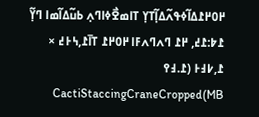߂߀߂߁ߡߊ߬ߦߟߍ߬ߡߊ߲߬ߠߌ߲ ߠߊߘߐ߯ߦߊߣߍ߲ ߕߎ߬ߡߊ߬ߘߊ ߣߌ߲߬ ߁߈:߁߄, ߂߁ ߣߍߣߍߓߊ ߂߀߂߁ ߠߊ߫߁,߆߅߄ × ߁,߇߃߅ (߁.߃߉ MB)CactiStaccingCraneCropped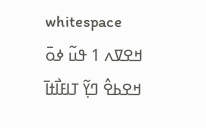whitespace
ߞߐߜߍ 1 ߟߎ߬ ߦߋ߫ ߞߐߕߐ߮ ߣߌ߲߬ ߠߊߓߊ߯ߙߊ߫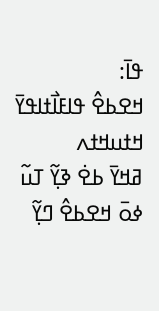ߟߊ߫:
ߞߐߕߐ߮ ߟߊߓߊ߯ߙߊߟߌ߫ ߞߙߎߞߙߍ
ߥߞߌ߫ ߕߐ߭ ߢߌ߲߬ ߠߎ߬ ߦߋ߫ ߞߐߕߐ߮ ߣߌ߲߬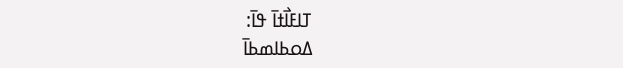ߠߊߓߊ߯ߙߊ߫ ߟߊ߫:
ߡߋߕߊߘߕߊ߫